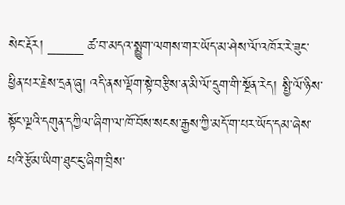སེང་རྡོར། ____ ཚ་བ་མདའ་སྨྱུག་ལགས་གར་ཡོད་མ་ཤེས་ལོ་འཁོར་རེ་ཟུང་ཕྱིན་པར་རྗེས་དྲན་ཞུ། འདི་ནས་ལྡོག་སྟེ་བརྩིས་ན་མི་ལོ་དྲུག་གི་སྔོན་རེད། སྤྱི་ལོ་ཉིས་སྟོང་ལྔའི་དགུན་དཀྱིལ་ཞིག་ལ་ཁོ་བོས་སངས་རྒྱས་ཀྱི་མདོ་ག་པར་ཡོད་དམ་ཞེས་པའི་རྩོམ་ཡིག་ཐུང་ངུ་ཞིག་བྲིས་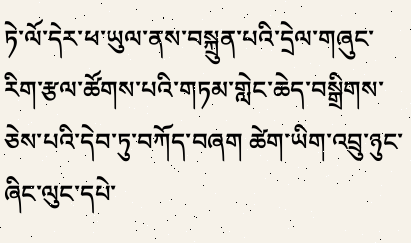ཏེ་ལོ་དེར་ཕ་ཡུལ་ནས་བསྐྲུན་པའི་དྲེལ་གཞུང་རིག་རྩལ་ཚོགས་པའི་གཏམ་གླེང་ཆེད་བསྒྲིགས་ཅེས་པའི་དེབ་ཏུ་བཀོད་བཞག ཚེག་ཡིག་འབྲུ་ཉུང་ཞིང་ལུང་དཔེ་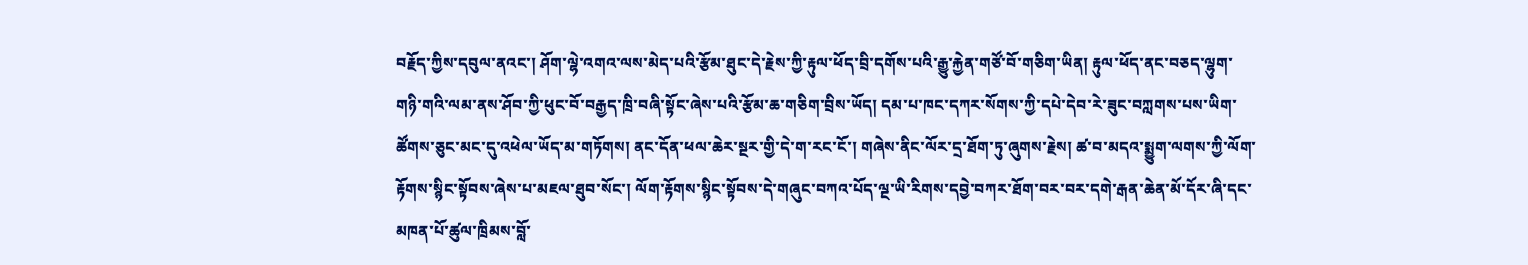བརྗོད་ཀྱིས་དབུལ་ནའང་། ཤོག་ལྷེ་འགའ་ལས་མེད་པའི་རྩོམ་ཐུང་དེ་རྗེས་ཀྱི་རྟུལ་ཕོད་བྲི་དགོས་པའི་རྒྱུ་རྐྱེན་གཙོ་བོ་གཅིག་ཡིན། རྟུལ་ཕོད་ནང་བཅད་ལྷུག་གཉི་གའི་ལམ་ནས་ཤོབ་ཀྱི་ཕུང་བོ་བརྒྱད་ཁྲི་བཞི་སྟོང་ཞེས་པའི་རྩོམ་ཆ་གཅིག་བྲིས་ཡོད། དམ་པ་ཁང་དཀར་སོགས་ཀྱི་དཔེ་དེབ་རེ་ཟུང་བཀླགས་པས་ཡིག་ཚོགས་ཅུང་མང་དུ་འཕེལ་ཡོད་མ་གཏོགས། ནང་དོན་ཕལ་ཆེར་སྔར་གྱི་དེ་ག་རང་ངོ་། གཞེས་ནིང་ལོར་དྲ་ཐོག་ཏུ་ཞུགས་རྗེས། ཚ་བ་མདའ་སྨྱུག་ལགས་ཀྱི་ལོག་རྟོགས་སྙིང་སྟོབས་ཞེས་པ་མཇལ་ཐུབ་སོང་། ལོག་རྟོགས་སྙིང་སྟོབས་དེ་གཞུང་བཀའ་པོད་ལྔ་ཡི་རིགས་དབྱེ་བཀར་ཐོག་བར་བར་དགེ་རྒན་ཆེན་མོ་དོར་ཞི་དང་མཁན་པོ་ཚུལ་ཁྲིམས་བློ་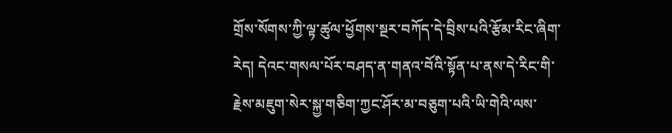གྲོས་སོགས་ཀྱི་ལྟ་ཚུལ་ཕྱོགས་སྔར་བཀོད་དེ་བྲིས་པའི་རྩོམ་རིང་ཞིག་རེད། དེའང་གསལ་པོར་བཤད་ན་གནའ་བོའི་སྟོན་པ་ནས་དེ་རིང་གི་རྗེས་མཇུག་སེར་སྐྱ་གཅིག་ཀྱང་ཤོར་མ་བཅུག་པའི་ཡི་གེའི་ལས་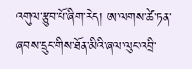འགུལ་རྩུབ་པོ་ཞིག་རེད། ཨ་ལགས་ཚེ་ཏན་ཞབས་དྲུང་གིས་ཐོན་མིའི་ཞལ་ལུང་འབྲི་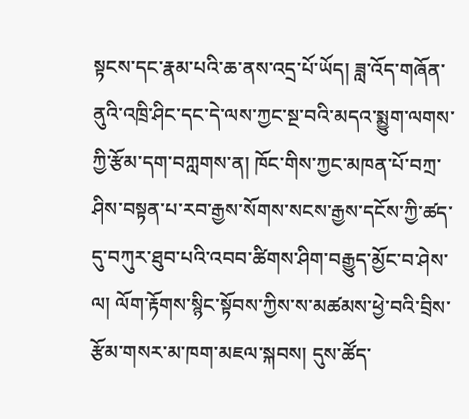སྟངས་དང་རྣམ་པའི་ཆ་ནས་འདྲ་པོ་ཡོད། ཟླ་འོད་གཞོན་ནུའི་འཁྲི་ཤིང་དང་དེ་ལས་ཀྱང་སྔ་བའི་མདའ་སྨྱུག་ལགས་ཀྱི་རྩོམ་དག་བཀླགས་ན། ཁོང་གིས་ཀྱང་མཁན་པོ་བཀྲ་ཤིས་བསྟན་པ་རབ་རྒྱས་སོགས་སངས་རྒྱས་དངོས་ཀྱི་ཚད་དུ་བཀུར་ཐུབ་པའི་འབབ་ཚིགས་ཤིག་བརྒྱུད་མྱོང་བ་ཤེས་ལ། ལོག་རྟོགས་སྙིང་སྟོབས་ཀྱིས་ས་མཚམས་ཕྱེ་བའི་བྲིས་རྩོམ་གསར་མ་ཁག་མཇལ་སྐབས། དུས་ཚོད་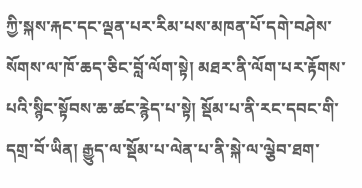ཀྱི་སྐས་རྐང་དང་ལྡན་པར་རིམ་པས་མཁན་པོ་དགེ་བཤེས་སོགས་ལ་ཁོ་ཆད་ཅིང་བློ་ལོག་སྟེ། མཐར་ནི་ལོག་པར་རྟོགས་པའི་སྙིང་སྟོབས་ཆ་ཚང་རྙེད་པ་སྟེ། སྡོམ་པ་ནི་རང་དབང་གི་དགྲ་བོ་ཡིན། རྒྱུད་ལ་སྡོམ་པ་ལེན་པ་ནི་སྐེ་ལ་ལྕེབ་ཐག་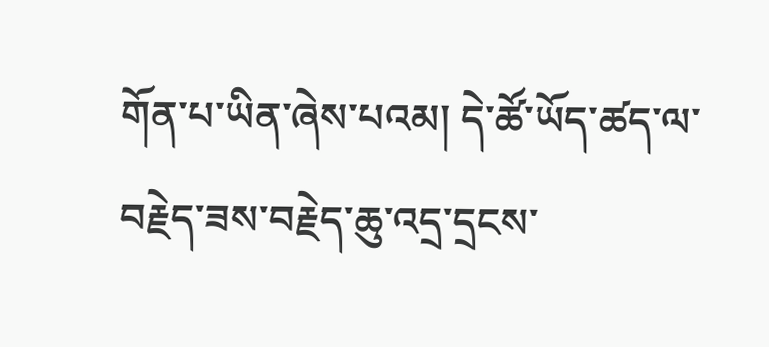གོན་པ་ཡིན་ཞེས་པའམ། དེ་ཚོ་ཡོད་ཚད་ལ་བརྗེད་ཟས་བརྗེད་ཆུ་འདྲ་དྲངས་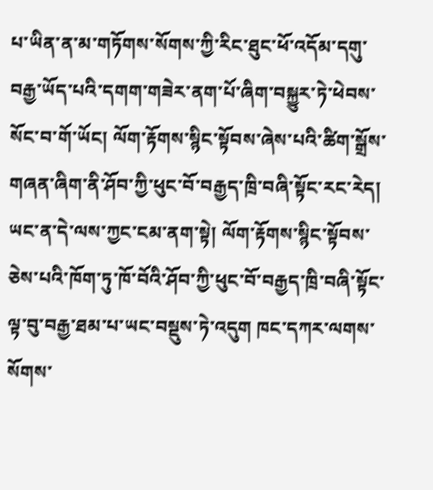པ་ཡིན་ན་མ་གཏོགས་སོགས་ཀྱི་རིང་ཐུང་ཕོ་འདོམ་དགུ་བརྒྱ་ཡོད་པའི་དགག་གཟེར་ནག་པོ་ཞིག་བསྐྱུར་ཏེ་ཕེབས་སོང་བ་གོ་ཡོང། ལོག་རྟོགས་སྙིང་སྟོབས་ཞེས་པའི་ཚིག་སྒྲོས་གཞན་ཞིག་ནི་ཤོབ་ཀྱི་ཕུང་བོ་བརྒྱད་ཁྲི་བཞི་སྟོང་རང་རེད། ཡང་ན་དེ་ལས་ཀྱང་ངམ་ནག་སྟེ། ལོག་རྟོགས་སྙིང་སྟོབས་ཅེས་པའི་ཁོག་ཏུ་ཁོ་བོའི་ཤོབ་ཀྱི་ཕུང་བོ་བརྒྱད་ཁྲི་བཞི་སྟོང་ལྟ་བུ་བརྒྱ་ཐམ་པ་ཡང་བསྡུས་ཏེ་འདུག ཁང་དཀར་ལགས་སོགས་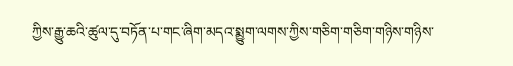ཀྱིས་རྒྱུ་ཆའི་ཚུལ་དུ་བཏོན་པ་གང་ཞིག་མདའ་སྨྱུག་ལགས་ཀྱིས་གཅིག་གཅིག་གཉིས་གཉིས་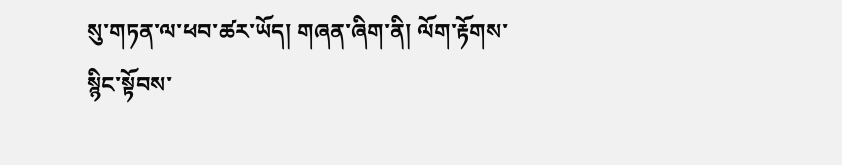སུ་གཏན་ལ་ཕབ་ཚར་ཡོད། གཞན་ཞིག་ནི། ལོག་རྟོགས་སྙིང་སྟོབས་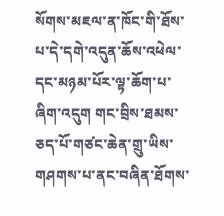སོགས་མཇལ་ན་ཁོང་གི་ཐོས་པ་དེ་དགེ་འདུན་ཆོས་འཕེལ་དང་མཉམ་པོར་ལྟ་ཆོག་པ་ཞིག་འདུག གང་བྲིས་ཐམས་ཅད་པོ་གཙང་ཆེན་གྲུ་ཡིས་གཤགས་པ་ནང་བཞིན་ཐོགས་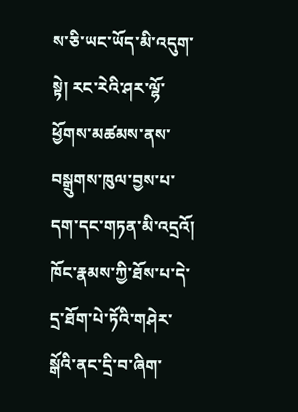ས་ཅི་ཡང་ཡོད་མི་འདུག་སྟེ། རང་རེའི་ཤར་ལྷོ་ཕྱོགས་མཚམས་ནས་བསྒྲུགས་ཁུལ་བྱས་པ་དག་དང་གཏན་མི་འདྲའོ། ཁོང་རྣམས་ཀྱི་ཐོས་པ་དེ་དྲ་ཐོག་པེ་ཏོའི་གཤེར་སྒོའི་ནང་དྲི་བ་ཞིག་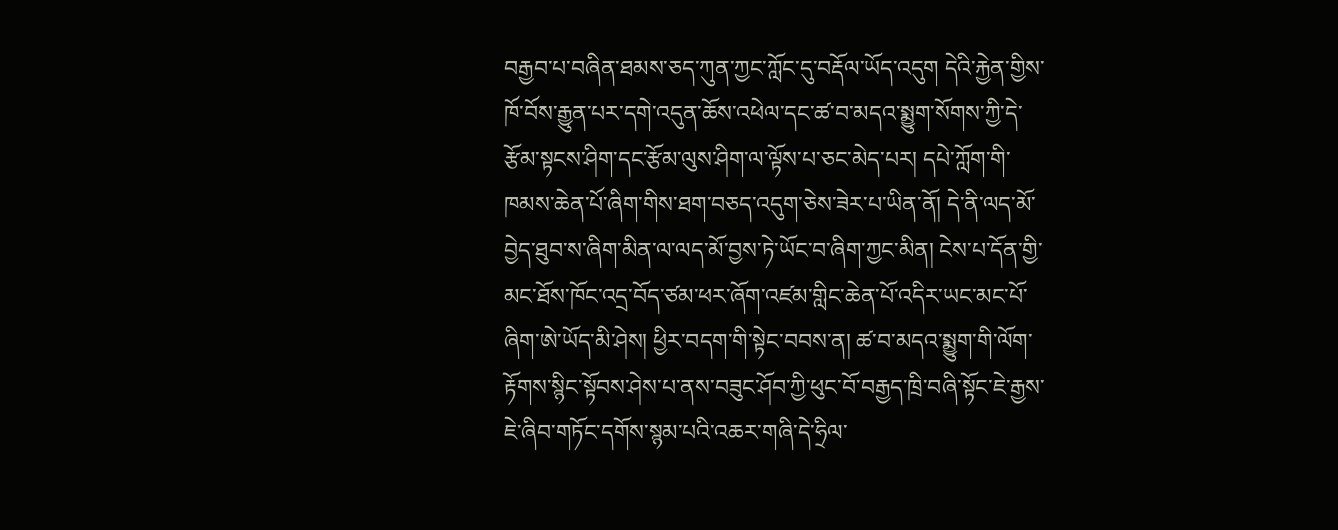བརྒྱབ་པ་བཞིན་ཐམས་ཅད་ཀུན་ཀྱང་ཀློང་དུ་བརྡོལ་ཡོད་འདུག དེའི་རྐྱེན་གྱིས་ཁོ་བོས་རྒྱུན་པར་དགེ་འདུན་ཆོས་འཕེལ་དང་ཚ་བ་མདའ་སྨྱུག་སོགས་ཀྱི་དེ་རྩོམ་སྟངས་ཤིག་དང་རྩོམ་ལུས་ཤིག་ལ་ལྟོས་པ་ཅང་མེད་པར། དཔེ་ཀློག་གི་ཁམས་ཆེན་པོ་ཞིག་གིས་ཐག་བཅད་འདུག་ཅེས་ཟེར་པ་ཡིན་ནོ། དེ་ནི་ལད་མོ་བྱེད་ཐུབ་ས་ཞིག་མིན་ལ་ལད་མོ་བྱས་ཏེ་ཡོང་བ་ཞིག་ཀྱང་མིན། ངེས་པ་དོན་གྱི་མང་ཐོས་ཁོང་འདྲ་བོད་ཙམ་ཕར་ཞོག་འཛམ་གླིང་ཆེན་པོ་འདིར་ཡང་མང་པོ་ཞིག་ཨེ་ཡོད་མི་ཤེས། ཕྱིར་བདག་གི་སྟེང་བབས་ན། ཚ་བ་མདའ་སྨྱུག་གི་ལོག་རྟོགས་སྙིང་སྟོབས་ཤེས་པ་ནས་བཟུང་ཤོབ་ཀྱི་ཕུང་བོ་བརྒྱད་ཁྲི་བཞི་སྟོང་ཇེ་རྒྱས་ཇེ་ཞིབ་གཏོང་དགོས་སྙམ་པའི་འཆར་གཞི་དེ་ཧྲིལ་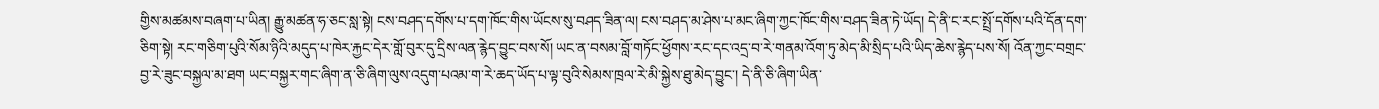གྱིས་མཚམས་བཞག་པ་ཡིན། རྒྱུ་མཚན་ཧ་ཅང་སླ་སྟེ། ངས་བཤད་དགོས་པ་དག་ཁོང་གིས་ཡོངས་སུ་བཤད་ཟིན་ལ། ངས་བཤད་མ་ཤེས་པ་མང་ཞིག་ཀྱང་ཁོང་གིས་བཤད་ཟིན་ཏེ་ཡོད། དེ་ནི་ང་རང་སྤྲོ་དགོས་པའི་དོན་དག་ཅིག་སྟེ། རང་གཅིག་པུའི་སོམ་ཉིའི་མདུད་པ་ཁེར་རྐྱང་དེར་གློ་བུར་དུ་དྲིས་ལན་རྙེད་བྱུང་བས་སོ། ཡང་ན་བསམ་བློ་གཏོང་ཕྱོགས་རང་དང་འདྲ་བ་རེ་གནམ་འོག་ཏུ་མེད་མི་སྲིད་པའི་ཡིད་ཆེས་རྙེད་པས་སོ། འོན་ཀྱང་བགྲང་བྱ་རེ་ཟུང་བསྐྱལ་མ་ཐག ཡང་བསྐྱར་གང་ཞིག་ན་ཅི་ཞིག་ལུས་འདུག་པའམ་ག་རེ་ཆད་ཡོད་པ་ལྟ་བུའི་སེམས་ཁྲལ་རེ་མི་སྐྱེས་ཐུ་མེད་བྱུང་། དེ་ནི་ཅི་ཞིག་ཡིན་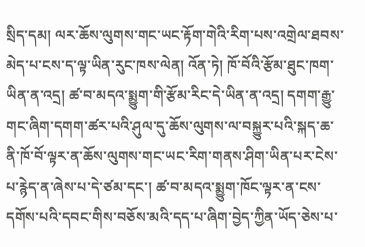སྲིད་དམ། ལར་ཆོས་ལུགས་གང་ཡང་རྟོག་གེའི་རིག་པས་འགྲེལ་ཐབས་མེད་པ་ངས་ད་ལྟ་ཡིན་རུང་ཁས་ལེན། འོན་ཏེ། ཁོ་བོའི་རྩོམ་ཐུང་ཁག་ཡིན་ན་འདྲ། ཚ་བ་མདའ་སྨྱུག་གི་རྩོམ་རིང་དེ་ཡིན་ན་འདྲ། དགག་རྒྱུ་གང་ཞིག་དགག་ཚར་པའི་ཤུལ་དུ་ཆོས་ལུགས་ལ་བསྐྱུར་པའི་སྐད་ཆ་ནི་ཁོ་བོ་ལྟར་ན་ཆོས་ལུགས་གང་ཡང་རིག་གནས་ཤིག་ཡིན་པར་ངེས་པ་རྙེད་ན་ཞེས་པ་དེ་ཙམ་དང་། ཚ་བ་མདའ་སྨྱུག་ཁོང་ལྟར་ན་ངས་དགོས་པའི་དབང་གིས་བཅོས་མའི་དད་པ་ཞིག་བྱེད་ཀྱིན་ཡོད་ཅེས་པ་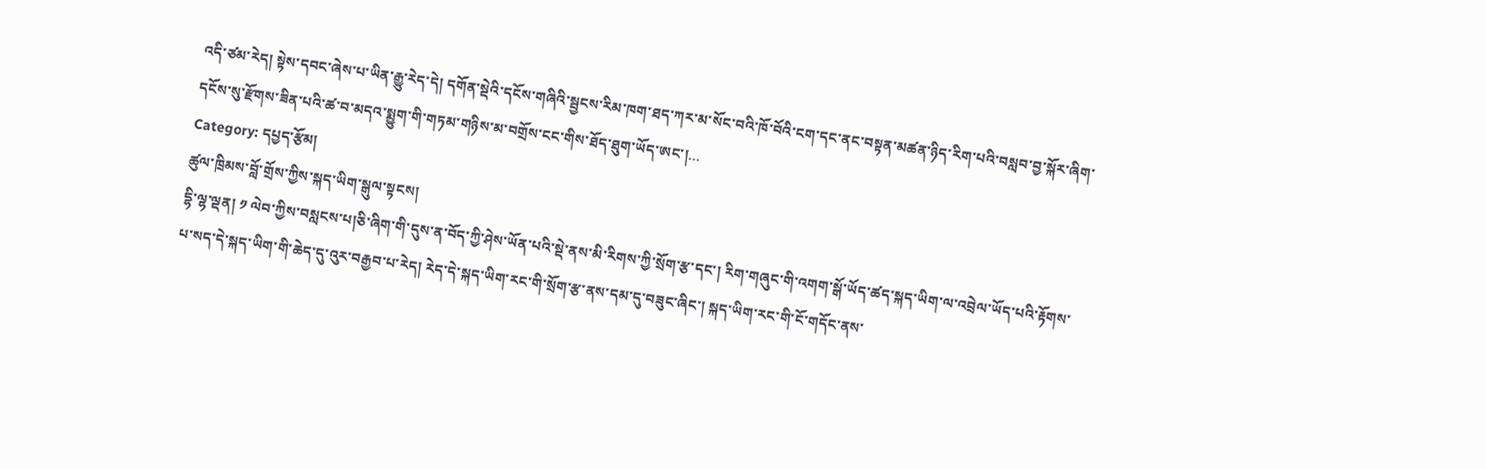འདི་ཙམ་རེད། སྟེས་དབང་ཞེས་པ་ཡིན་རྒྱུ་རེད་དེ། དགོན་སྡེའི་དངོས་གཞིའི་སྦྱངས་རིམ་ཁག་ཐད་ཀར་མ་སོང་བའི་ཁོ་བོའི་ངག་དང་ནང་བསྟན་མཚན་ཉིད་རིག་པའི་བསླབ་བྱ་སྐོར་ཞིག་དངོས་སུ་རྫོགས་ཟིན་པའི་ཚ་བ་མདའ་སྨྱུག་གི་གཏམ་གཉིས་མ་བགྲོས་ངང་གིས་ཐོད་ཐུག་ཡོད་ཨང་།…
Category: དཔྱད་རྩོམ།
ཚུལ་ཁྲིམས་བློ་གྲོས་ཀྱིས་སྐད་ཡིག་སྒུལ་སྟངས།
དྷི་ལྷ་ལྡན། ༡ ལེབ་ཀྱིས་བསླངས་པ།ཅི་ཞིག་གི་དུས་ན་བོད་ཀྱི་ཤེས་ཡོན་པའི་སྡེ་ནས་མི་རིགས་ཀྱི་སྲོག་རྩ་དང་། རིག་གཞུང་གི་འགག་སྒོ་ཡོད་ཚད་སྐད་ཡིག་ལ་འབྲེལ་ཡོད་པའི་རྟོགས་པ་སད་དེ་སྐད་ཡིག་གི་ཆེད་དུ་འུར་བརྒྱབ་པ་རེད། རེད་དེ་སྐད་ཡིག་རང་གི་སྲོག་རྩ་ནས་དམ་དུ་བཟུང་ཞིང་། སྐད་ཡིག་རང་གི་ངོ་གདོང་ནས་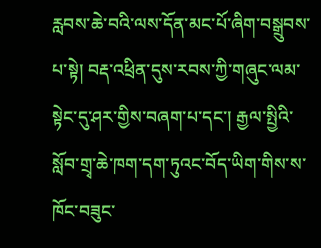རླབས་ཆེ་བའི་ལས་དོན་མང་པོ་ཞིག་བསྒྲུབས་པ་སྟེ། བརྡ་འཕྲིན་དུས་རབས་ཀྱི་གཞུང་ལམ་སྟེང་དུ་ཤར་གྱིས་བཞག་པ་དང་། རྒྱལ་སྤྱིའི་སློབ་གྲྭ་ཆེ་ཁག་དག་ཏུའང་བོད་ཡིག་གིས་ས་ཁོང་བཟུང་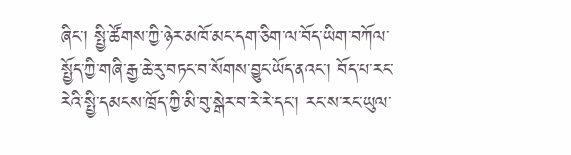ཞིང་། སྤྱི་ཚོགས་ཀྱི་ཉེར་མཁོ་མང་དག་ཅིག་ལ་བོད་ཡིག་བཀོལ་སྤྱོད་ཀྱི་གཞི་རྒྱ་ཆེ་རུ་བཏང་བ་སོགས་བྱུང་ཡོད་ནའང་། བོད་པ་རང་རེའི་སྤྱི་དམངས་ཁྲོད་ཀྱི་མི་བུ་སྒེར་བ་རེ་རེ་དང་། རང་ས་རང་ཡུལ་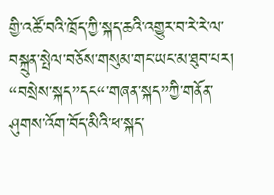གྱི་འཚོ་བའི་ཁྲོད་ཀྱི་སྐད་ཆའི་འགྱུར་བ་རེ་རེ་ལ་བསྐྲུན་སྤེལ་བཅོས་གསུམ་གང་ཡང་མ་ཐུབ་པར། “བསྲེས་སྐད”དང“་གཞན་སྐད”ཀྱི་གནོན་ཤུགས་འོག་བོད་མིའི་ཕ་སྐད་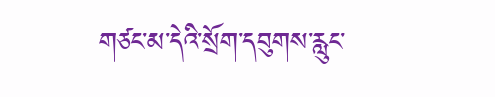གཙང་མ་དེའི་སྲོག་དབུགས་རླུང་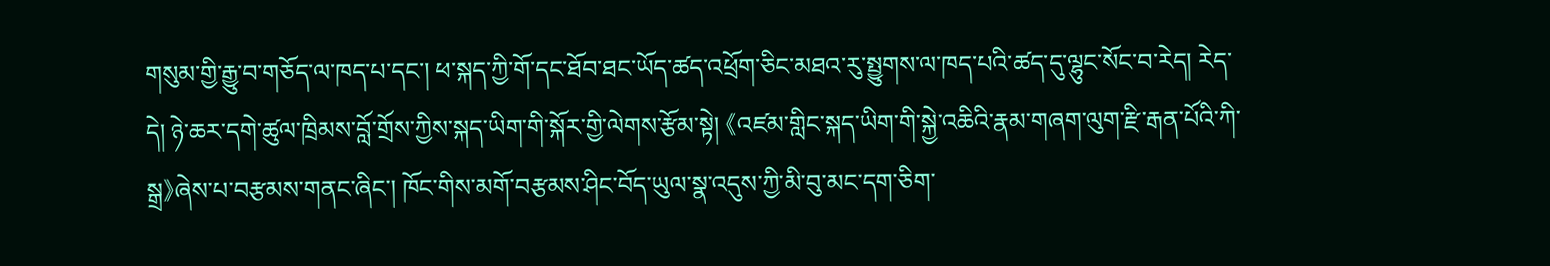གསུམ་གྱི་རྒྱུ་བ་གཅོད་ལ་ཁད་པ་དང་། ཕ་སྐད་ཀྱི་གོ་དང་ཐོབ་ཐང་ཡོད་ཚད་འཕྲོག་ཅིང་མཐའ་རུ་སྤྱུགས་ལ་ཁད་པའི་ཚད་དུ་ལྷུང་སོང་བ་རེད། རེད་དེ། ཉེ་ཆར་དགེ་ཚུལ་ཁྲིམས་བློ་གྲོས་ཀྱིས་སྐད་ཡིག་གི་སྐོར་གྱི་ལེགས་རྩོམ་སྟེ། 《འཛམ་གླིང་སྐད་ཡིག་གི་སྐྱེ་འཆིའི་རྣམ་གཞག་ལུག་རྫི་རྒན་པོའི་ཀི་སྒྲ》ཞེས་པ་བརྩམས་གནང་ཞིང་། ཁོང་གིས་མགོ་བརྩམས་ཤིང་བོད་ཡུལ་སྣ་འདུས་ཀྱི་མི་བུ་མང་དག་ཅིག་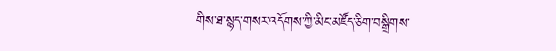གིས་ཐ་སྙད་གསར་འདོགས་ཀྱི་མིང་མཛོད་ཅིག་བསྒྲིགས་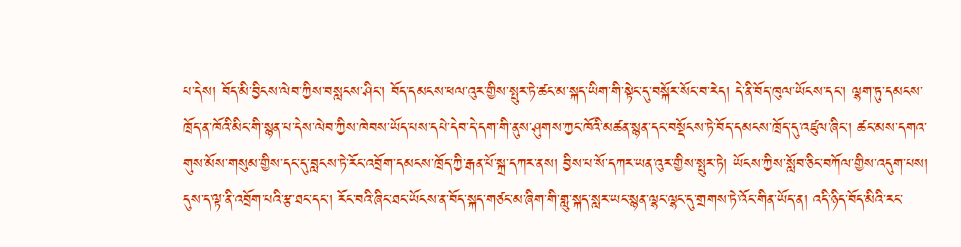པ་དེས། བོད་མི་བྱིངས་ལེབ་ཀྱིས་བསླངས་ཤིང་། བོད་དམངས་ཕལ་འུར་གྱིས་སྤུར་ཏེ་ཚང་མ་སྐད་ཡིག་གི་སྟེང་དུ་བསྐོར་སོང་བ་རེད། དེ་ནི་བོད་ཁུལ་ཡོངས་དང་། ལྷག་ཏུ་དམངས་ཁྲོད་ན་ཁོའི་མིང་གི་སྙན་པ་དེས་ལེབ་ཀྱིས་ཁེབས་ཡོད་པས་དཔེ་དེབ་དེ་དག་གི་ནུས་ཤུགས་ཀྱང་ཁོའི་མཚན་སྙན་དང་བསྡོངས་ཏེ་བོད་དམངས་ཁྲོད་དུ་འཛུལ་ཞིང་། ཚང་མས་དགའ་གུས་མོས་གསུམ་གྱིས་དང་དུ་བླངས་ཏེ་རོང་འབྲོག་དམངས་ཁྲོད་ཀྱི་རྒན་པོ་སྐྲ་དཀར་ནས། བྱིས་པ་སོ་དཀར་ཡན་འུར་གྱིས་སྤུར་ཏེ། ཡོངས་ཀྱིས་སློབ་ཅིང་བཀོལ་གྱིས་འདུག་པས། དུས་ད་ལྟ་ནི་འབྲོག་པའི་རྩ་ཐང་དང་། རོང་བའི་ཞིང་ཐང་ཡོངས་ན་བོད་སྐད་གཙང་མ་ཞིག་གི་གླུ་སྐད་སླར་ཡང་སྙན་ལྷང་ལྷང་དུ་གྲགས་ཏེ་འོང་གིན་ཡོད་ན། འདི་ཉིད་བོད་མིའི་རང་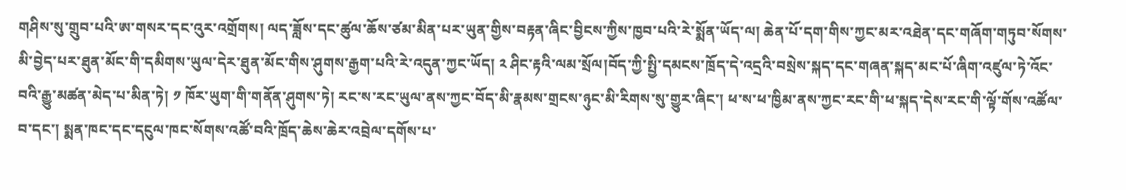གཤིས་སུ་གྲུབ་པའི་ཨ་གསར་དང་འུར་འགྲོགས། ལད་ཟློས་དང་ཚུལ་ཆོས་ཙམ་མིན་པར་ཡུན་གྱིས་བརྟན་ཞིང་བྱིངས་ཀྱིས་ཁྱབ་པའི་རེ་སྨོན་ཡོད་ལ། ཆེན་པོ་དག་གིས་ཀྱང་མར་འཐེན་དང་གཞོག་གཏུབ་སོགས་མི་བྱེད་པར་ཐུན་མོང་གི་དམིགས་ཡུལ་དེར་ཐུན་མོང་གིས་ཤུགས་རྒྱག་པའི་རེ་འདུན་ཀྱང་ཡོད། ༢ ཤིང་རྟའི་ལམ་སྲོལ།བོད་ཀྱི་སྤྱི་དམངས་ཁྲོད་དེ་འདྲའི་བསྲེས་སྐད་དང་གཞན་སྐད་མང་པོ་ཞིག་འཛུལ་ཏེ་འོང་བའི་རྒྱུ་མཚན་མེད་པ་མིན་ཏེ། ༡ ཁོར་ཡུག་གི་གནོན་ཤུགས་ཏེ། རང་ས་རང་ཡུལ་ནས་ཀྱང་བོད་མི་རྣམས་གྲངས་ཉུང་མི་རིགས་སུ་གྱུར་ཞིང་། ཕ་ས་ཕ་ཁྱིམ་ནས་ཀྱང་རང་གི་ཕ་སྐད་དེས་རང་གི་ལྟོ་གོས་འཚོལ་བ་དང་། སྨན་ཁང་དང་དངུལ་ཁང་སོགས་འཚོ་བའི་ཁྲོད་ཆེས་ཆེར་འབྲེལ་དགོས་པ་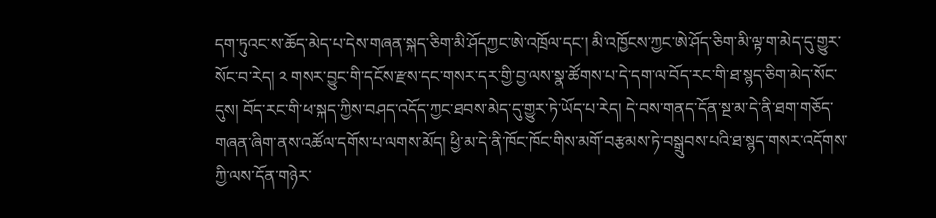དག་ཏུའང་ས་ཆོད་མེད་པ་དེས་གཞན་སྐད་ཅིག་མི་ཤོདཀྱང་ཨེ་འཁྲོལ་དང་། མི་འཁྱོངས་ཀྱང་ཨེ་ཤོད་ཅིག་མི་ལྟ་ག་མེད་དུ་གྱུར་སོང་བ་རེད། ༢ གསར་བྱུང་གི་དངོས་རྫས་དང་གསར་དར་གྱི་བྱ་ལས་སྣ་ཚོགས་པ་དེ་དག་ལ་བོད་རང་གི་ཐ་སྙད་ཅིག་མེད་སོང་དུས། བོད་རང་གི་ཕ་སྐད་ཀྱིས་བཤད་འདོད་ཀྱང་ཐབས་མེད་དུ་གྱུར་ཏེ་ཡོད་པ་རེད། དེ་བས་གནད་དོན་སྔ་མ་དེ་ནི་ཐག་གཅོད་གཞན་ཞིག་ནས་འཚོལ་དགོས་པ་ལགས་མོད། ཕྱི་མ་དེ་ནི་ཁོང་ཁོང་གིས་མགོ་བརྩམས་ཏེ་བསྒྲུབས་པའི་ཐ་སྙད་གསར་འདོགས་ཀྱི་ལས་དོན་གཉེར་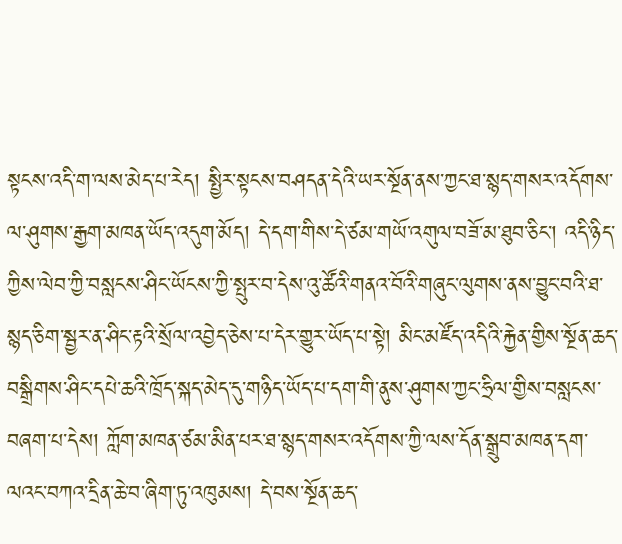སྟངས་འདི་ག་ལས་མེད་པ་རེད། སྤྱིར་སྟངས་བཤདན་དེའི་ཡར་སྔོན་ནས་ཀྱང་ཐ་སྙད་གསར་འདོགས་ལ་ཤུགས་རྒྱག་མཁན་ཡོད་འདུག་མོད། དེ་དག་གིས་དེ་ཙམ་གཡོ་འགུལ་བཟོ་མ་ཐུབ་ཅིང་། འདི་ཉིད་ཀྱིས་ལེབ་ཀྱི་བསླངས་ཤིང་ཡོངས་ཀྱི་སྤུར་བ་དེས་འུ་ཚོའི་གནའ་བོའི་གཞུང་ལུགས་ནས་བྱུང་བའི་ཐ་སྙད་ཅིག་སྦྱར་ན་ཤིང་རྟའི་སྲོལ་འབྱེད་ཅེས་པ་དེར་གྱུར་ཡོད་པ་སྟེ། མིང་མཛོད་འདིའི་རྐྱེན་གྱིས་སྔོན་ཆད་བསྒྲིགས་ཤིང་དཔེ་ཆའི་ཁྲོད་སྐད་མེད་དུ་གཉིད་ཡོད་པ་དག་གི་ནུས་ཤུགས་ཀྱང་ཧྲིལ་གྱིས་བསླངས་བཞག་པ་དེས། ཀློག་མཁན་ཙམ་མིན་པར་ཐ་སྙད་གསར་འདོགས་ཀྱི་ལས་དོན་སྒྲུབ་མཁན་དག་ལའང་བཀའ་དྲིན་ཆེ་བ་ཞིག་ཏུ་འཁུམས། དེ་བས་སྔོན་ཆད་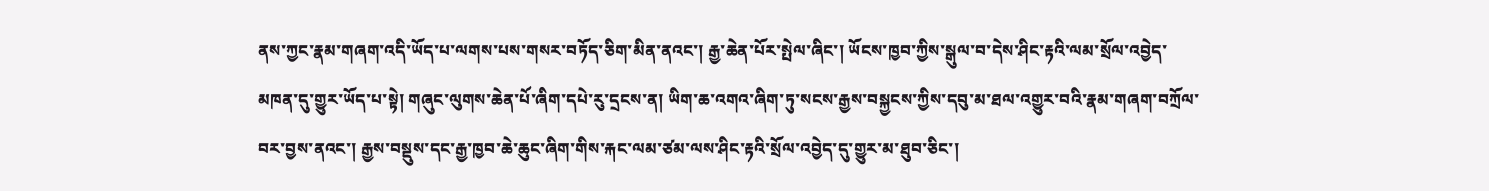ནས་ཀྱང་རྣམ་གཞག་འདི་ཡོད་པ་ལགས་པས་གསར་བཏོད་ཅིག་མིན་ནའང་། རྒྱ་ཆེན་པོར་སྤེལ་ཞིང་། ཡོངས་ཁྱབ་ཀྱིས་སྒུལ་བ་དེས་ཤིང་རྟའི་ལམ་སྲོལ་འབྱེད་མཁན་དུ་གྱུར་ཡོད་པ་སྟེ། གཞུང་ལུགས་ཆེན་པོ་ཞིག་དཔེ་རུ་དྲངས་ན། ཡིག་ཆ་འགའ་ཞིག་ཏུ་སངས་རྒྱས་བསྐྱངས་ཀྱིས་དབུ་མ་ཐལ་འགྱུར་བའི་རྣམ་གཞག་བཀྲོལ་བར་བྱས་ནའང་། རྒྱས་བསྡུས་དང་རྒྱ་ཁྱབ་ཆེ་ཆུང་ཞིག་གིས་རྐང་ལམ་ཙམ་ལས་ཤིང་རྟའི་སྲོལ་འབྱེད་དུ་གྱུར་མ་ཐུབ་ཅིང་།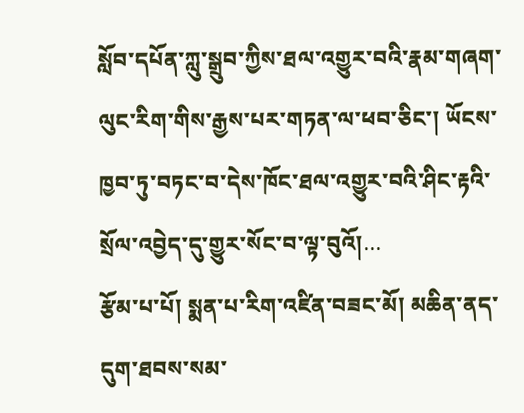སློབ་དཔོན་ཀླུ་སྒྲུབ་ཀྱིས་ཐལ་འགྱུར་བའི་རྣམ་གཞག་ལུང་རིག་གིས་རྒྱས་པར་གཏན་ལ་ཕབ་ཅིང་། ཡོངས་ཁྱབ་ཏུ་བཏང་བ་དེས་ཁོང་ཐལ་འགྱུར་བའི་ཤིང་རྟའི་སྲོལ་འབྱེད་དུ་གྱུར་སོང་བ་ལྟ་བུའོ།…
རྩོམ་པ་པོ། སྨན་པ་རིག་འཛིན་བཟང་མོ། མཆིན་ནད་དུག་ཐབས་སམ་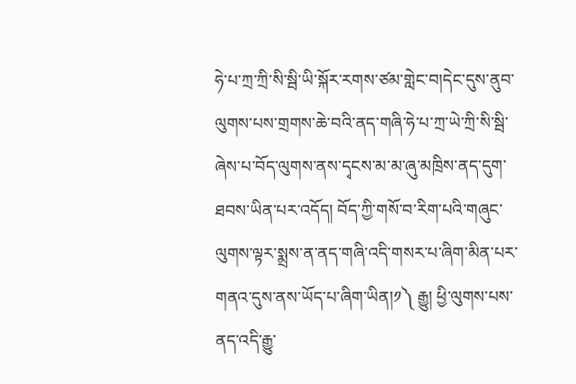ཧེ་པ་ཀྲ་ཀྲི་སི་སྦི་ཡི་སྐོར་རགས་ཙམ་གླེང་བ།དེང་དུས་ནུབ་ལུགས་པས་གྲགས་ཆེ་བའི་ནད་གཞི་ཧེ་པ་ཀྲ་ཡེ་ཀྲི་སི་སྦི་ཞེས་པ་བོད་ལུགས་ནས་དྭངས་མ་མ་ཞུ་མཁྲིས་ནད་དུག་ཐབས་ཡིན་པར་འདོད། བོད་ཀྱི་གསོ་བ་རིག་པའི་གཞུང་ལུགས་ལྟར་སྨྲས་ན་ནད་གཞི་འདི་གསར་པ་ཞིག་མིན་པར་གནའ་དུས་ནས་ཡོད་པ་ཞིག་ཡིན།༡༽ རྒྱུ། ཕྱི་ལུགས་པས་ནད་འདི་རྒྱུ་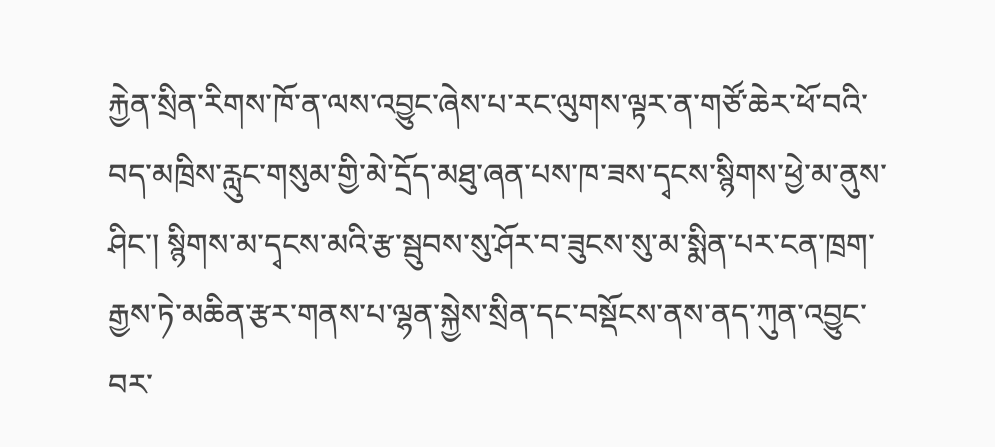རྐྱེན་སྲིན་རིགས་ཁོ་ན་ལས་འབྱུང་ཞེས་པ་རང་ལུགས་ལྟར་ན་གཙོ་ཆེར་ཕོ་བའི་བད་མཁྲིས་རླུང་གསུམ་གྱི་མེ་དྲོད་མཐུ་ཞན་པས་ཁ་ཟས་དྭངས་སྙིགས་ཕྱེ་མ་ནུས་ཤིང་། སྙིགས་མ་དྭངས་མའི་རྩ་སྦུབས་སུ་ཤོར་བ་ཟུངས་སུ་མ་སྨིན་པར་ངན་ཁྲག་རྒྱས་ཏེ་མཆིན་རྩར་གནས་པ་ལྷན་སྐྱེས་སྲིན་དང་བསྡོངས་ནས་ནད་ཀུན་འབྱུང་བར་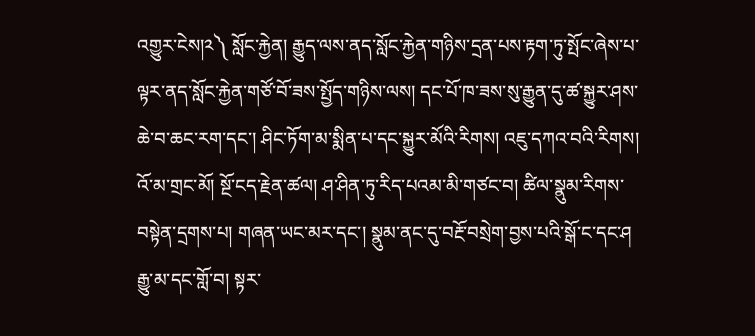འགྱུར་ངེས།༢༽ སློང་རྐྱེན། རྒྱུད་ལས་ནད་སློང་རྐྱེན་གཉིས་དྲན་པས་རྟག་ཏུ་སྤོང་ཞེས་པ་ལྟར་ནད་སློང་རྐྱེན་གཙོ་བོ་ཟས་སྤྱོད་གཉིས་ལས། དང་པོ་ཁ་ཟས་སུ་རྒྱུན་དུ་ཚ་སྐྱུར་ཤས་ཆེ་བ་ཆང་རག་དང་། ཤིང་ཏོག་མ་སྨིན་པ་དང་སྐྱུར་མོའི་རིགས། འཇུ་དཀའ་བའི་རིགས། འོ་མ་གྲང་མོ། སྔོ་ངད་རྗེན་ཚལ། ཤ་ཤིན་ཏུ་རིད་པའམ་མི་གཙང་བ། ཚིལ་སྣུམ་རིགས་བསྟེན་དྲགས་པ། གཞན་ཡང་མར་དང་། སྣུམ་ནང་དུ་བརྔོ་བསྲེག་བྱས་པའི་སྒོ་ང་དང་ཤ རྒྱུ་མ་དང་གློ་བ། སྟར་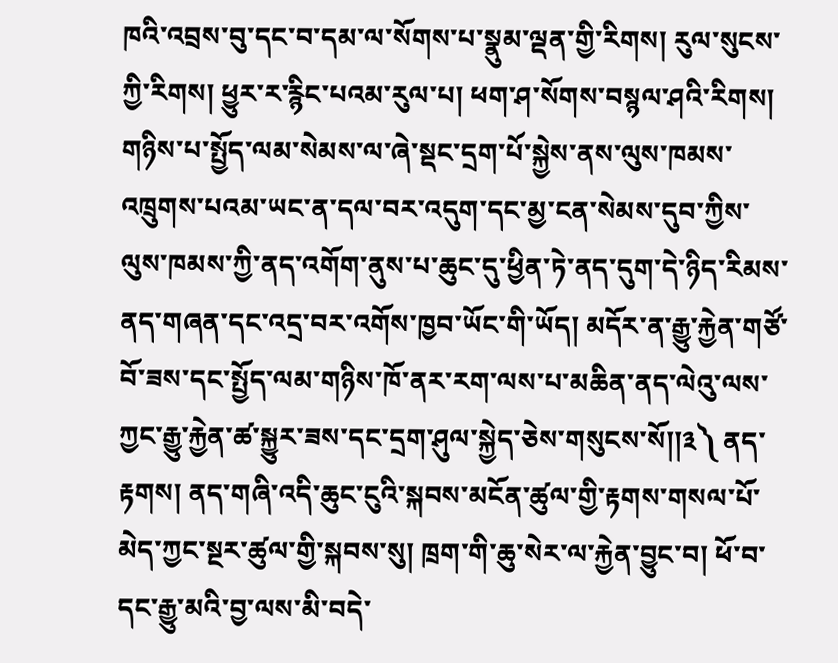ཁའི་འབྲས་བུ་དང་བ་དམ་ལ་སོགས་པ་སྣུམ་ལྡན་གྱི་རིགས། རུལ་སུངས་ཀྱི་རིགས། ཕྱུར་ར་རྙིང་པའམ་རུལ་པ། ཕག་ཤ་སོགས་བསྙལ་ཤའི་རིགས། གཉིས་པ་སྤྱོད་ལམ་སེམས་ལ་ཞེ་སྡང་དྲག་པོ་སྐྱེས་ནས་ལུས་ཁམས་འཁྲུགས་པའམ་ཡང་ན་དལ་བར་འདུག་དང་མྱ་ངན་སེམས་དུབ་ཀྱིས་ལུས་ཁམས་ཀྱི་ནད་འགོག་ནུས་པ་ཆུང་དུ་ཕྱིན་ཏེ་ནད་དུག་དེ་ཉིད་རིམས་ནད་གཞན་དང་འདྲ་བར་འགོས་ཁྱབ་ཡོང་གི་ཡོད། མདོར་ན་རྒྱུ་རྐྱེན་གཙོ་བོ་ཟས་དང་སྤྱོད་ལམ་གཉིས་ཁོ་ནར་རག་ལས་པ་མཆིན་ནད་ལེའུ་ལས་ཀྱང་རྒྱུ་རྐྱེན་ཚ་སྐྱུར་ཟས་དང་དྲག་ཤུལ་སྐྱེད་ཅེས་གསུངས་སོ།།༣༽ ནད་རྟགས། ནད་གཞི་འདི་ཆུང་ངུའི་སྐབས་མངོན་ཚུལ་གྱི་རྟགས་གསལ་པོ་མེད་ཀྱང་སྔར་ཚུལ་གྱི་སྐབས་སུ། ཁྲག་གི་ཆུ་སེར་ལ་རྐྱེན་བྱུང་བ། ཕོ་བ་དང་རྒྱུ་མའི་བྱ་ལས་མི་བདེ་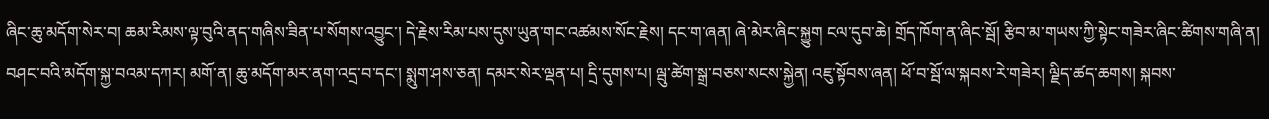ཞིང་ཆུ་མདོག་སེར་བ། ཆམ་རིམས་ལྟ་བུའི་ནད་གཞིས་ཟིན་པ་སོགས་འབྱུང་། དེ་རྗེས་རིམ་པས་དུས་ཡུན་གང་འཚམས་སོང་རྗེས། དང་ག་ཞན། ཞེ་མེར་ཞིང་སྐྱུག ངལ་དུབ་ཆེ། གྲོད་ཁོག་ན་ཞིང་སྦོ། རྩིབ་མ་གཡས་ཀྱི་སྟེང་གཟེར་ཞིང་ཚིགས་གཞི་ན། བཤང་བའི་མདོག་སྐྱ་བའམ་དཀར། མགོ་ན། ཆུ་མདོག་མར་ནག་འདྲ་བ་དང་། སྨུག་ཤས་ཅན། དམར་སེར་ལྡན་པ། དྲི་དུགས་པ། ལྦུ་ཚེག་སྒྲ་བཅས་སངས་སྐྱེན། འཇུ་སྟོབས་ཞན། ཕོ་བ་སྦོ་ལ་སྐབས་རེ་གཟེར། ལྗིད་ཚད་ཆགས། སྐབས་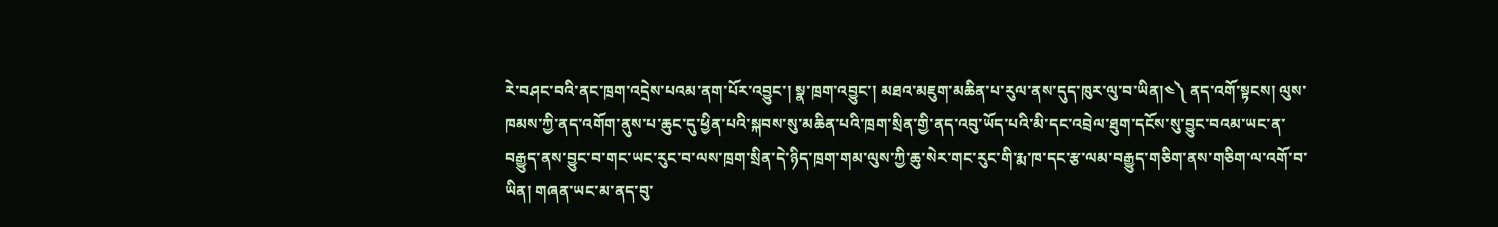རེ་བཤང་བའི་ནང་ཁྲག་འདྲེས་པའམ་ནག་པོར་འབྱུང་། སྣ་ཁྲག་འབྱུང་། མཐའ་མཇུག་མཆིན་པ་རུལ་ནས་དུད་ཁུར་ལུ་བ་ཡིན།༤༽ ནད་འགོ་སྟངས། ལུས་ཁམས་ཀྱི་ནད་འགོག་ནུས་པ་ཆུང་དུ་ཕྱིན་པའི་སྐབས་སུ་མཆིན་པའི་ཁྲག་སྲིན་གྱི་ནད་འབུ་ཡོད་པའི་མི་དང་འབྲེལ་ཐུག་དངོས་སུ་བྱུང་བའམ་ཡང་ན་བརྒྱུད་ནས་བྱུང་བ་གང་ཡང་རུང་བ་ལས་ཁྲག་སྲིན་དེ་ཉིད་ཁྲག་གམ་ལུས་ཀྱི་ཆུ་སེར་གང་རུང་གི་རྨ་ཁ་དང་རྩ་ལམ་བརྒྱུད་གཅིག་ནས་གཅིག་ལ་འགོ་བ་ཡིན། གཞན་ཡང་མ་ནད་བུ་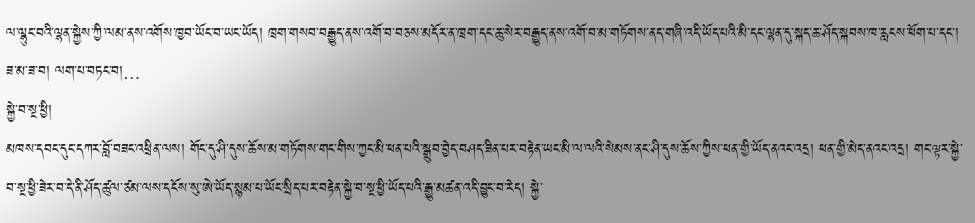ལ་ལྷུང་བའི་ལྷན་སྐྱེས་ཀྱི་ལམ་ནས་འགོས་ཁྱབ་ཡོང་བ་ཡང་ཡོད། ཁྲག་གསབ་བརྒྱུད་ནས་འགོ་བ་བཅས་མདོར་ན་ཁྲག་དང་ཆུ་སེར་བརྒྱུད་ནས་འགོ་བ་མ་གཏོགས་ནད་གཞི་འདི་ཡོད་པའི་མི་དང་ལྷན་དུ་སྐད་ཆ་ཤོད་སྐབས་ཁ་རླངས་ཕོག་པ་དང་། ཟ་མ་ཟ་བ། ལག་པ་བཏང་བ།…
སྐྱེ་བ་སྔ་ཕྱི།
མཁས་དབང་དུང་དཀར་བློ་བཟང་འཕྲིན་ལས། གོང་དུ་ཤི་དུས་ཆོས་མ་གཏོགས་གང་གིས་ཀྱང་མི་ཕན་པའི་སྒྲུབ་བྱེད་བཤད་ཟིན་པར་བརྟེན་ཡང་མི་ལ་ལའི་སེམས་ནང་ཤི་དུས་ཆོས་ཀྱིས་ཕན་གྱི་ཡོད་ནའང་འདྲ། ཕན་གྱི་མེད་ནའང་འདྲ། གང་ལྟར་སྐྱེ་བ་སྔ་ཕྱི་ཟེར་བ་དེ་ནི་ཤོད་ཚུལ་ཙམ་ལས་དངོས་སུ་ཨེ་ཡོད་སྙམ་པ་ཡོང་སྲིད་པར་བརྟེན་སྐྱེ་བ་སྔ་ཕྱི་ཡོད་པའི་རྒྱུ་མཚན་འདི་བྱུང་བ་རེད། སྐྱེ་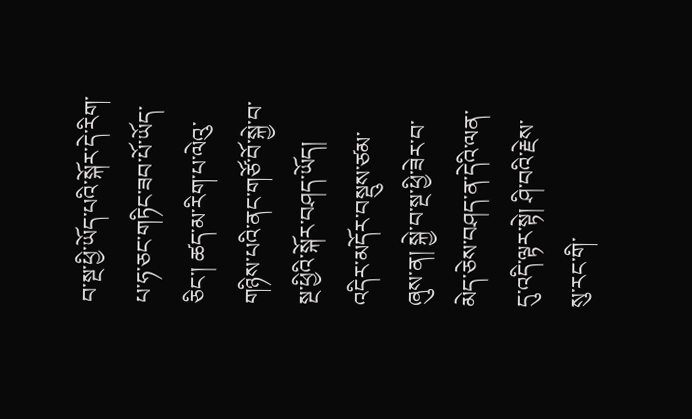བ་སྔ་ཕྱི་ཡོད་པའི་སྐོར་དེ་རིག་པ་ཧ་ཅང་གཏིང་ཟབ་པོ་ཡོད་ཅིང་། ཚད་མ་རིག་པ་ལེའུ་གཉིས་པའི་ནང་གཙོ་བོ་སྐྱེ་བ་སྔ་ཕྱིའི་སྐོར་བཤད་ཡོད། འདིར་མདོར་བསྡུས་ཙམ་ཞུས་ན། སྐྱེ་བ་སྔ་ཕྱི་ཟེར་བ་མེད་ཅེས་བཤད་ན་དེའི་ལན་དུ་འདི་ལྟར་སྟེ། ཤི་བའི་རྗེས་སུ་རང་གི་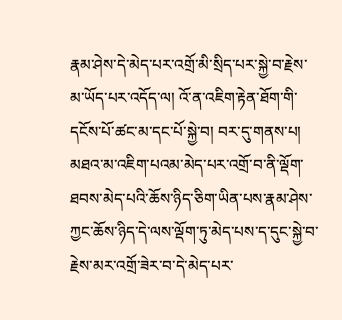རྣམ་ཤེས་དེ་མེད་པར་འགྲོ་མི་སྲིད་པར་སྐྱེ་བ་རྗེས་མ་ཡོད་པར་འདོད་ལ། འོ་ན་འཇིག་རྟེན་ཐོག་གི་དངོས་པོ་ཚང་མ་དང་པོ་སྐྱེ་བ། བར་དུ་གནས་པ། མཐའ་མ་འཇིག་པའམ་མེད་པར་འགྲོ་བ་ནི་ལྡོག་ཐབས་མེད་པའི་ཆོས་ཉིད་ཅིག་ཡིན་པས་རྣམ་ཤེས་ཀྱང་ཆོས་ཉིད་དེ་ལས་ལྡོག་ཏུ་མེད་པས་ད་དུང་སྐྱེ་བ་རྗེས་མར་འགྲོ་ཟེར་བ་དེ་མེད་པར་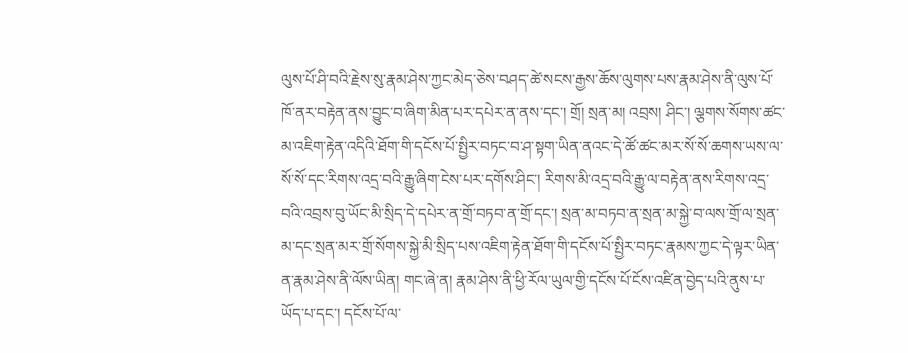ལུས་པོ་ཤི་བའི་རྗེས་སུ་རྣམ་ཤེས་ཀྱང་མེད་ཅེས་བཤད་ཚེ་སངས་རྒྱས་ཆོས་ལུགས་པས་རྣམ་ཤེས་ནི་ལུས་པོ་ཁོ་ནར་བརྟེན་ནས་བྱུང་བ་ཞིག་མིན་པར་དཔེར་ན་ནས་དང་། གྲོ། སྲན་མ། འབྲས། ཤིང་། ལྕགས་སོགས་ཚང་མ་འཇིག་རྟེན་འདིའི་ཐོག་གི་དངོས་པོ་སྤྱིར་བཏང་བ་ཤ་སྟག་ཡིན་ནའང་དེ་ཚོ་ཚང་མར་སོ་སོ་ཆགས་ཡས་ལ་སོ་སོ་དང་རིགས་འདྲ་བའི་རྒྱུ་ཞིག་ངེས་པར་དགོས་ཤིང་། རིགས་མི་འདྲ་བའི་རྒྱུ་ལ་བརྟེན་ནས་རིགས་འདྲ་བའི་འབྲས་བུ་ཡོང་མི་སྲིད་དེ་དཔེར་ན་གྲོ་བཏབ་ན་གྲོ་དང་། སྲན་མ་བཏབ་ན་སྲན་མ་སྐྱེ་བ་ལས་གྲོ་ལ་སྲན་མ་དང་སྲན་མར་གྲོ་སོགས་སྐྱེ་མི་སྲིད་པས་འཇིག་རྟེན་ཐོག་གི་དངོས་པོ་སྤྱིར་བཏང་རྣམས་ཀྱང་དེ་ལྟར་ཡིན་ན་རྣམ་ཤེས་ནི་ལོས་ཡིན། གང་ཞེ་ན། རྣམ་ཤེས་ནི་ཕྱི་རོལ་ཡུལ་གྱི་དངོས་པོ་ངོས་འཛིན་བྱེད་པའི་ནུས་པ་ཡོད་པ་དང་། དངོས་པོ་ལ་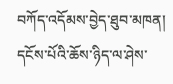བཀོད་འདོམས་བྱེད་ཐུབ་མཁན། དངོས་པོའི་ཆོས་ཉིད་ལ་ཤེས་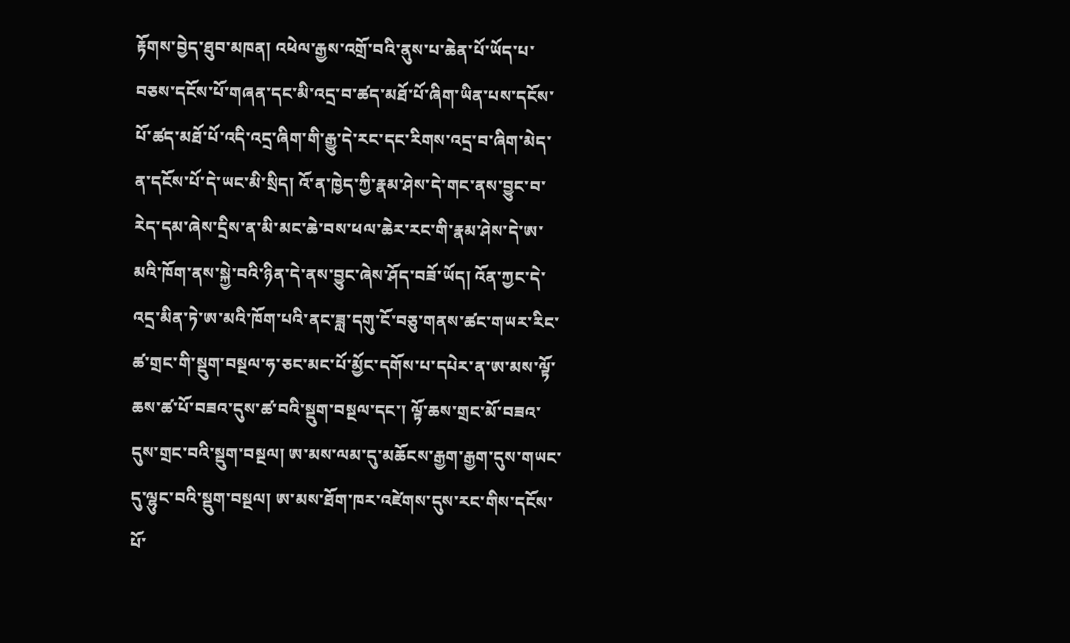རྟོགས་བྱེད་ཐུབ་མཁན། འཕེལ་རྒྱས་འགྲོ་བའི་ནུས་པ་ཆེན་པོ་ཡོད་པ་བཅས་དངོས་པོ་གཞན་དང་མི་འདྲ་བ་ཚད་མཐོ་པོ་ཞིག་ཡིན་པས་དངོས་པོ་ཚད་མཐོ་པོ་འདི་འདྲ་ཞིག་གི་རྒྱུ་དེ་རང་དང་རིགས་འདྲ་བ་ཞིག་མེད་ན་དངོས་པོ་དེ་ཡང་མི་སྲིད། འོ་ན་ཁྱེད་ཀྱི་རྣམ་ཤེས་དེ་གང་ནས་བྱུང་བ་རེད་དམ་ཞེས་དྲིས་ན་མི་མང་ཆེ་བས་ཕལ་ཆེར་རང་གི་རྣམ་ཤེས་དེ་ཨ་མའི་ཁོག་ནས་སྐྱེ་བའི་ཉིན་དེ་ནས་བྱུང་ཞེས་ཤོད་བཟོ་ཡོད། འོན་ཀྱང་དེ་འདྲ་མིན་ཏེ་ཨ་མའི་ཁོག་པའི་ནང་ཟླ་དགུ་ངོ་བཅུ་གནས་ཚང་གཡར་རིང་ཚ་གྲང་གི་སྡུག་བསྔལ་ཧ་ཅང་མང་པོ་མྱོང་དགོས་པ་དཔེར་ན་ཨ་མས་ལྟོ་ཆས་ཚ་པོ་བཟའ་དུས་ཚ་བའི་སྡུག་བསྔལ་དང་། ལྟོ་ཆས་གྲང་མོ་བཟའ་དུས་གྲང་བའི་སྡུག་བསྔལ། ཨ་མས་ལམ་དུ་མཆོངས་རྒྱག་རྒྱག་དུས་གཡང་དུ་ལྷུང་བའི་སྡུག་བསྔལ། ཨ་མས་ཐོག་ཁར་འཛེགས་དུས་རང་གིས་དངོས་པོ་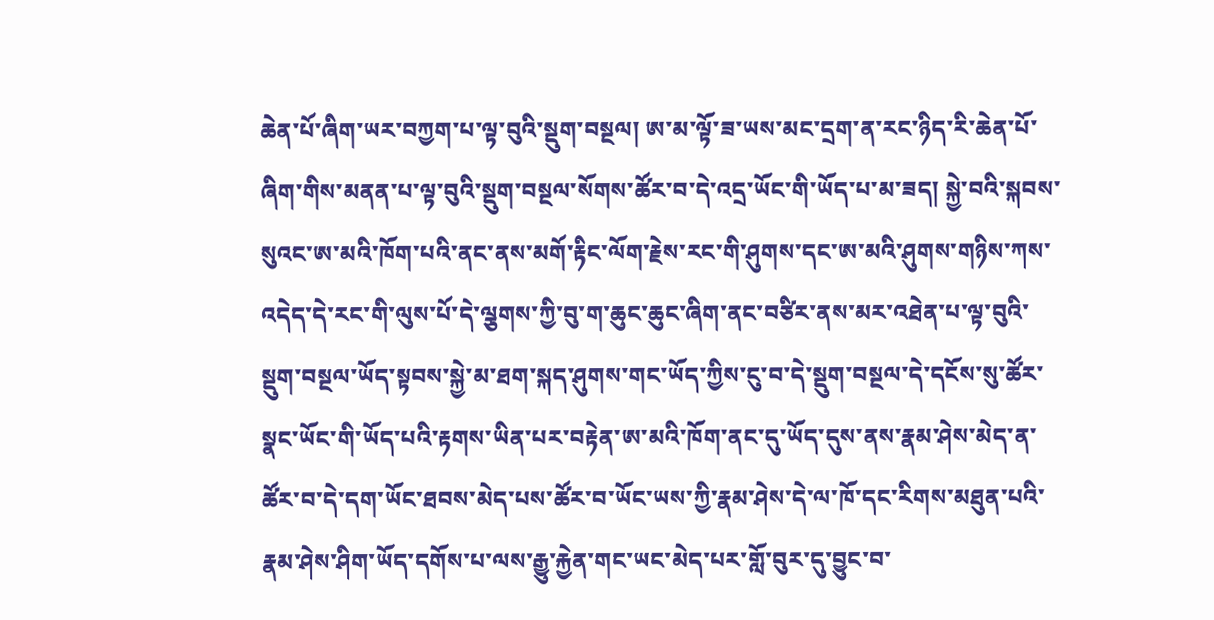ཆེན་པོ་ཞིག་ཡར་བཀྱག་པ་ལྟ་བུའི་སྡུག་བསྔལ། ཨ་མ་ལྟོ་ཟ་ཡས་མང་དྲག་ན་རང་ཉིད་རི་ཆེན་པོ་ཞིག་གིས་མནན་པ་ལྟ་བུའི་སྡུག་བསྔལ་སོགས་ཚོར་བ་དེ་འདྲ་ཡོང་གི་ཡོད་པ་མ་ཟད། སྐྱེ་བའི་སྐབས་སུའང་ཨ་མའི་ཁོག་པའི་ནང་ནས་མགོ་རྟིང་ལོག་རྗེས་རང་གི་ཤུགས་དང་ཨ་མའི་ཤུགས་གཉིས་ཀས་འདེད་དེ་རང་གི་ལུས་པོ་དེ་ལྕགས་ཀྱི་བུ་ག་ཆུང་ཆུང་ཞིག་ནང་བཙིར་ནས་མར་འཐེན་པ་ལྟ་བུའི་སྡུག་བསྔལ་ཡོད་སྟབས་སྐྱེ་མ་ཐག་སྐད་ཤུགས་གང་ཡོད་ཀྱིས་ངུ་བ་དེ་སྡུག་བསྔལ་དེ་དངོས་སུ་ཚོར་སྣང་ཡོང་གི་ཡོད་པའི་རྟགས་ཡིན་པར་བརྟེན་ཨ་མའི་ཁོག་ནང་དུ་ཡོད་དུས་ནས་རྣམ་ཤེས་མེད་ན་ཚོར་བ་དེ་དག་ཡོང་ཐབས་མེད་པས་ཚོར་བ་ཡོང་ཡས་ཀྱི་རྣམ་ཤེས་དེ་ལ་ཁོ་དང་རིགས་མཐུན་པའི་རྣམ་ཤེས་ཤིག་ཡོད་དགོས་པ་ལས་རྒྱུ་རྐྱེན་གང་ཡང་མེད་པར་གློ་བུར་དུ་བྱུང་བ་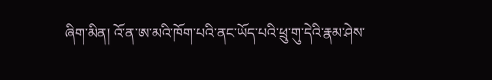ཞིག་མིན། འོ་ན་ཨ་མའི་ཁོག་པའི་ནང་ཡོད་པའི་ཕྲུ་གུ་དེའི་རྣམ་ཤེས་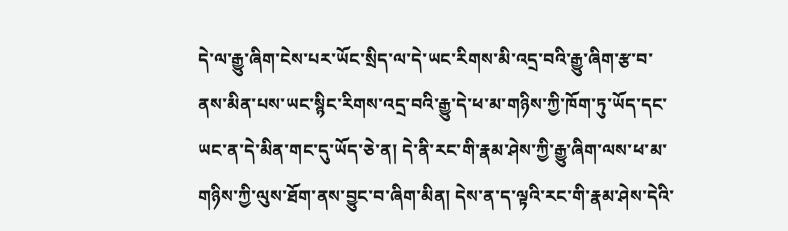དེ་ལ་རྒྱུ་ཞིག་ངེས་པར་ཡོང་སྲིད་ལ་དེ་ཡང་རིགས་མི་འདྲ་བའི་རྒྱུ་ཞིག་རྩ་བ་ནས་མིན་པས་ཡང་སྙིང་རིགས་འདྲ་བའི་རྒྱུ་དེ་ཕ་མ་གཉིས་ཀྱི་ཁོག་ཏུ་ཡོད་དང་ཡང་ན་དེ་མིན་གང་དུ་ཡོད་ཅེ་ན། དེ་ནི་རང་གི་རྣམ་ཤེས་ཀྱི་རྒྱུ་ཞིག་ལས་ཕ་མ་གཉིས་ཀྱི་ལུས་ཐོག་ནས་བྱུང་བ་ཞིག་མིན། དེས་ན་ད་ལྟའི་རང་གི་རྣམ་ཤེས་དེའི་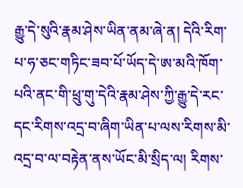རྒྱུ་དེ་སུའི་རྣམ་ཤེས་ཡིན་ནམ་ཞེ་ན། དེའི་རིག་པ་ཧ་ཅང་གཏིང་ཟབ་པོ་ཡོད་དེ་ཨ་མའི་ཁོག་པའི་ནང་གི་ཕྲུ་གུ་དེའི་རྣམ་ཤེས་ཀྱི་རྒྱུ་དེ་རང་དང་རིགས་འདྲ་བ་ཞིག་ཡིན་པ་ལས་རིགས་མི་འདྲ་བ་ལ་བརྟེན་ནས་ཡོང་མི་སྲིད་ལ། རིགས་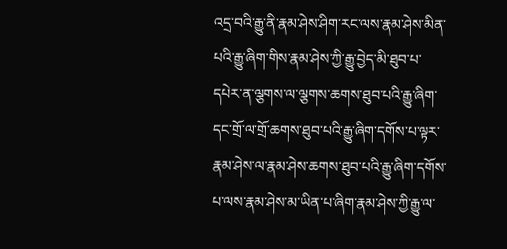འདྲ་བའི་རྒྱུ་ནི་རྣམ་ཤེས་ཤིག་རང་ལས་རྣམ་ཤེས་མིན་པའི་རྒྱུ་ཞིག་གིས་རྣམ་ཤེས་ཀྱི་རྒྱུ་བྱེད་མི་ཐུབ་པ་དཔེར་ན་ལྕགས་ལ་ལྕགས་ཆགས་ཐུབ་པའི་རྒྱུ་ཞིག་དང་གྲོ་ལ་གྲོ་ཆགས་ཐུབ་པའི་རྒྱུ་ཞིག་དགོས་པ་ལྟར་རྣམ་ཤེས་ལ་རྣམ་ཤེས་ཆགས་ཐུབ་པའི་རྒྱུ་ཞིག་དགོས་པ་ལས་རྣམ་ཤེས་མ་ཡིན་པ་ཞིག་རྣམ་ཤེས་ཀྱི་རྒྱུ་ལ་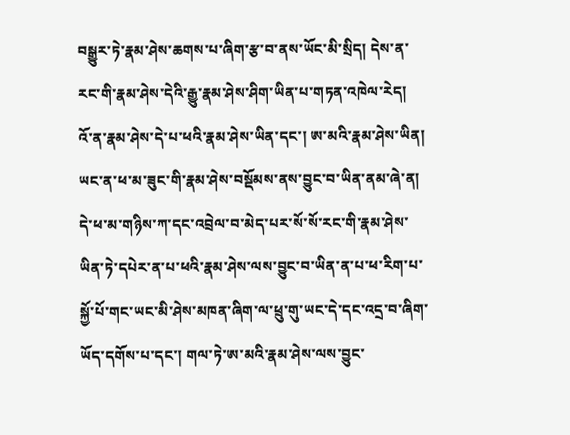བསྒྱུར་ཏེ་རྣམ་ཤེས་ཆགས་པ་ཞིག་རྩ་བ་ནས་ཡོང་མི་སྲིད། དེས་ན་རང་གི་རྣམ་ཤེས་དེའི་རྒྱུ་རྣམ་ཤེས་ཤིག་ཡིན་པ་གཏན་འཁེལ་རེད། འོ་ན་རྣམ་ཤེས་དེ་པ་ཕའི་རྣམ་ཤེས་ཡིན་དང་། ཨ་མའི་རྣམ་ཤེས་ཡིན། ཡང་ན་ཕ་མ་ཟུང་གི་རྣམ་ཤེས་བསྡོམས་ནས་བྱུང་བ་ཡིན་ནམ་ཞེ་ན། དེ་ཕ་མ་གཉིས་ཀ་དང་འབྲེལ་བ་མེད་པར་སོ་སོ་རང་གི་རྣམ་ཤེས་ཡིན་ཏེ་དཔེར་ན་པ་ཕའི་རྣམ་ཤེས་ལས་བྱུང་བ་ཡིན་ན་པ་ཕ་རིག་པ་སྐྱོ་པོ་གང་ཡང་མི་ཤེས་མཁན་ཞིག་ལ་ཕྲུ་གུ་ཡང་དེ་དང་འདྲ་བ་ཞིག་ཡོད་དགོས་པ་དང་། གལ་ཏེ་ཨ་མའི་རྣམ་ཤེས་ལས་བྱུང་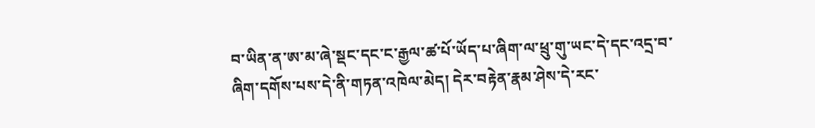བ་ཡིན་ན་ཨ་མ་ཞེ་སྡང་དང་ང་རྒྱལ་ཚ་པོ་ཡོད་པ་ཞིག་ལ་ཕྲུ་གུ་ཡང་དེ་དང་འདྲ་བ་ཞིག་དགོས་པས་དེ་ནི་གཏན་འཁེལ་མེད། དེར་བརྟེན་རྣམ་ཤེས་དེ་རང་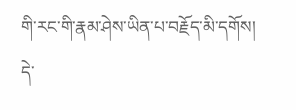གི་རང་གི་རྣམ་ཤེས་ཡིན་པ་བརྗོད་མི་དགོས། དེ་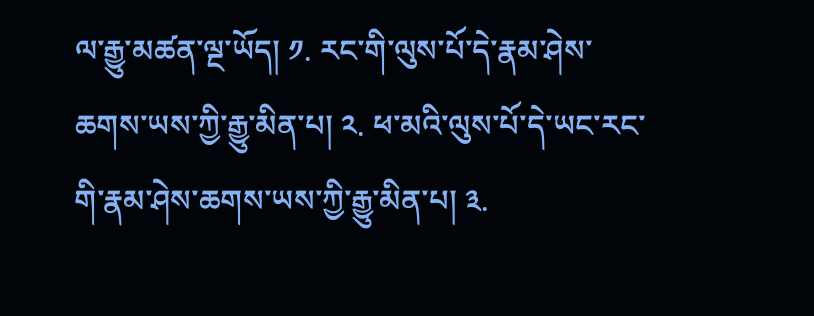ལ་རྒྱུ་མཚན་ལྔ་ཡོད། ༡. རང་གི་ལུས་པོ་དེ་རྣམ་ཤེས་ཆགས་ཡས་ཀྱི་རྒྱུ་མིན་པ། ༢. ཕ་མའི་ལུས་པོ་དེ་ཡང་རང་གི་རྣམ་ཤེས་ཆགས་ཡས་ཀྱི་རྒྱུ་མིན་པ། ༣.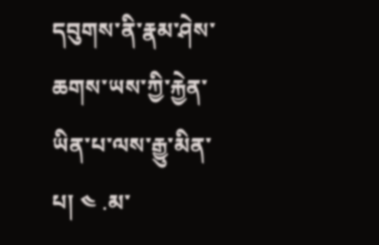དབུགས་ནི་རྣམ་ཤེས་ཆགས་ཡས་ཀྱི་རྐྱེན་ཡིན་པ་ལས་རྒྱུ་མིན་པ། ༤ .མ་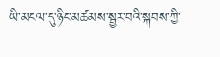ཡི་མངལ་དུ་ཉིང་མཚམས་སྦྱར་བའི་སྐབས་ཀྱི་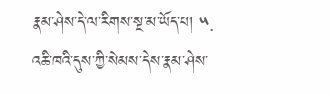རྣམ་ཤེས་དེ་ལ་རིགས་སྔ་མ་ཡོད་པ། ༥. འཆི་ཁའི་དུས་ཀྱི་སེམས་དེས་རྣམ་ཤེས་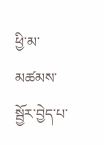ཕྱི་མ་མཚམས་སྦྱོར་བྱེད་པ་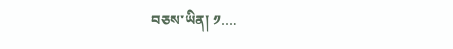བཅས་ཡིན། ༡….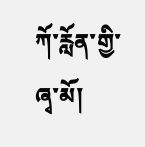ཀོ་རློན་གྱི་ཞྭ་མོ།